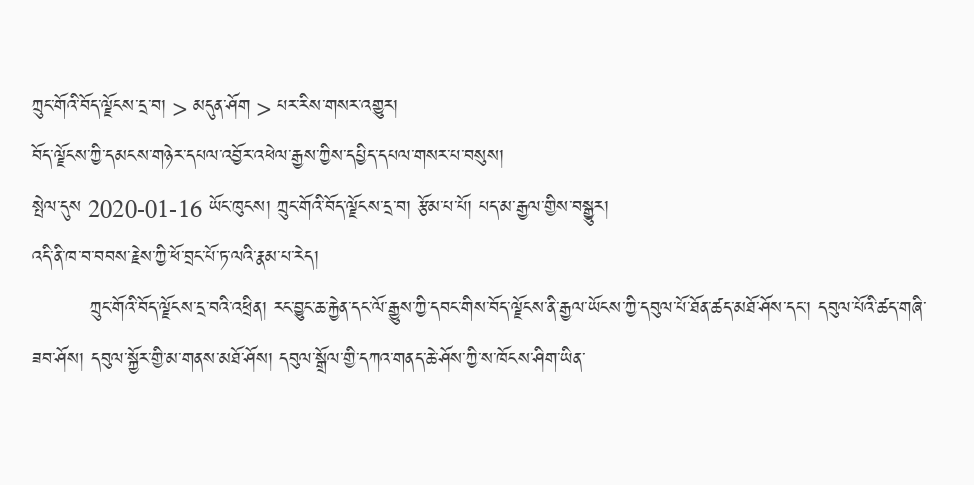ཀྲུང་གོའི་བོད་ལྗོངས་དྲ་བ། > མདུན་ཤོག > པར་རིས་གསར་འགྱུར།
བོད་ལྗོངས་ཀྱི་དམངས་གཉེར་དཔལ་འབྱོར་འཕེལ་རྒྱས་ཀྱིས་དཔྱིད་དཔལ་གསར་པ་བསུས།
སྤེལ་དུས 2020-01-16 ཡོང་ཁུངས། ཀྲུང་གོའི་བོད་ལྗོངས་དྲ་བ། རྩོམ་པ་པོ། པད་མ་རྒྱལ་གྱིས་བསྒྱུར།
འདི་ནི་ཁ་བ་བབས་རྗེས་ཀྱི་ཕོ་བྲང་པོ་ཏ་ལའི་རྣམ་པ་རེད།
         ཀྲུང་གོའི་བོད་ལྗོངས་དྲ་བའི་འཕྲིན། རང་བྱུང་ཆ་རྐྱེན་དང་ལོ་རྒྱུས་ཀྱི་དབང་གིས་བོད་ལྗོངས་ནི་རྒྱལ་ཡོངས་ཀྱི་དབུལ་པོ་ཐོན་ཚད་མཐོ་ཤོས་དང་། དབུལ་པོའི་ཚད་གཞི་ཟབ་ཤོས། དབུལ་སྐྱོར་གྱི་མ་གནས་མཐོ་ཤོས། དབུལ་སྒྲོལ་གྱི་དཀའ་གནད་ཆེ་ཤོས་ཀྱི་ས་ཁོངས་ཤིག་ཡིན་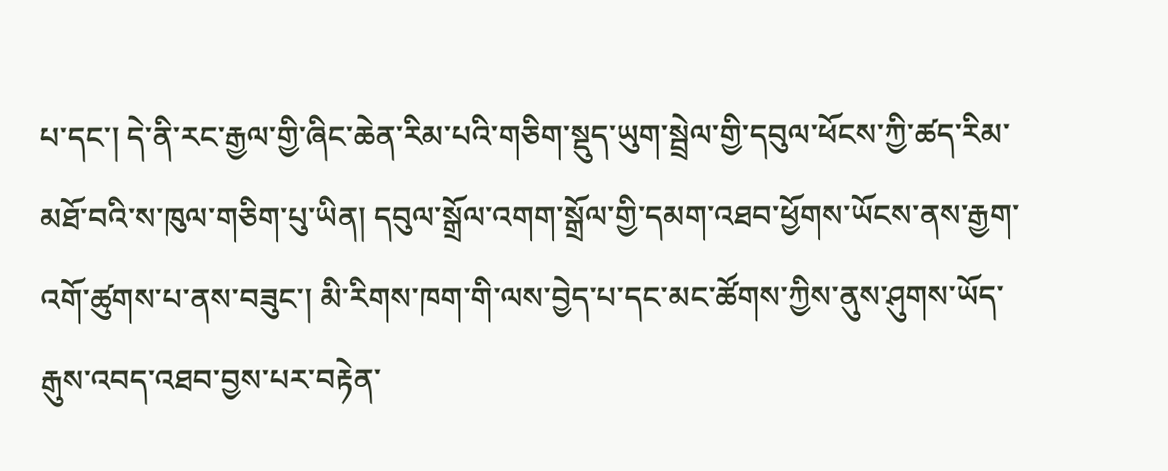པ་དང་། དེ་ནི་རང་རྒྱལ་གྱི་ཞིང་ཆེན་རིམ་པའི་གཅིག་སྡུད་ཡུག་སྦྲེལ་གྱི་དབུལ་ཕོངས་ཀྱི་ཚད་རིམ་མཐོ་བའི་ས་ཁུལ་གཅིག་པུ་ཡིན། དབུལ་སྒྲོལ་འགག་སྒྲོལ་གྱི་དམག་འཐབ་ཕྱོགས་ཡོངས་ནས་རྒྱག་འགོ་ཚུགས་པ་ནས་བཟུང་། མི་རིགས་ཁག་གི་ལས་བྱེད་པ་དང་མང་ཚོགས་ཀྱིས་ནུས་ཤུགས་ཡོད་རྒུས་འབད་འཐབ་བྱས་པར་བརྟེན་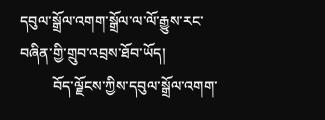དབུལ་སྒྲོལ་འགག་སྒྲོལ་ལ་ལོ་རྒྱུས་རང་བཞིན་གྱི་གྲུབ་འབྲས་ཐོབ་ཡོད།
         བོད་ལྗོངས་ཀྱིས་དབུལ་སྒྲོལ་འགག་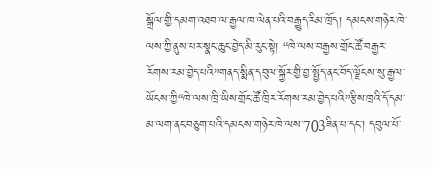སྒྲོལ་གྱི་དམག་འཐབ་ལ་རྒྱལ་ཁ་ལེན་པའི་བརྒྱུད་རིམ་ཁྲོད། དམངས་གཉེར་ཁེ་ལས་ཀྱི་ནུས་པར་སྣང་ཆུང་བྱེད་མི་རུང་སྟེ། “ཁེ་ལས་བརྒྱས་གྲོང་ཚོ་བརྒྱར་རོགས་རམ་བྱེད་པའི”གནད་སྨིན་དབུལ་སྐྱོར་གྱི་བྱ་སྤྱོད་ནང་བོད་ལྗོངས་སུ་རྒྱལ་ཡོངས་ཀྱི“ཁེ་ལས་ཁྲི་ཡིས་གྲོང་ཚོ་ཁྲིར་རོགས་རམ་བྱེད་པའི”རྩིས་ཁྲའི་དོ་དམ་མ་ལག་ནང་བཅུག་པའི་དམངས་གཉེར་ཁེ་ལས་703ཟིན་པ་དང་། དབུལ་པོ་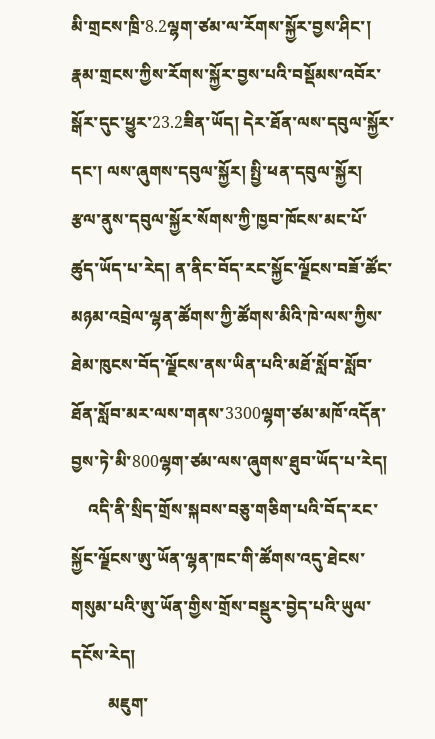མི་གྲངས་ཁྲི་8.2ལྷག་ཙམ་ལ་རོགས་སྐྱོར་བྱས་ཤིང་། རྣམ་གྲངས་ཀྱིས་རོགས་སྐྱོར་བྱས་པའི་བསྡོམས་འབོར་སྒོར་དུང་ཕྱུར་23.2ཟིན་ཡོད། དེར་ཐོན་ལས་དབུལ་སྐྱོར་དང་། ལས་ཞུགས་དབུལ་སྐྱོར། སྤྱི་ཕན་དབུལ་སྐྱོར། རྩལ་ནུས་དབུལ་སྐྱོར་སོགས་ཀྱི་ཁྱབ་ཁོངས་མང་པོ་ཚུད་ཡོད་པ་རེད། ན་ནིང་བོད་རང་སྐྱོང་ལྗོངས་བཟོ་ཚོང་མཉམ་འབྲེལ་ལྷན་ཚོགས་ཀྱི་ཚོགས་མིའི་ཁེ་ལས་ཀྱིས་ཐེམ་ཁུངས་བོད་ལྗོངས་ནས་ཡིན་པའི་མཐོ་སློབ་སློབ་ཐོན་སློབ་མར་ལས་གནས་3300ལྷག་ཙམ་མཁོ་འདོན་བྱས་ཏེ་མི་800ལྷག་ཙམ་ལས་ཞུགས་ཐུབ་ཡོད་པ་རེད།
    འདི་ནི་སྲིད་གྲོས་སྐབས་བཅུ་གཅིག་པའི་བོད་རང་སྐྱོང་ལྗོངས་ཨུ་ཡོན་ལྷན་ཁང་གི་ཚོགས་འདུ་ཐེངས་གསུམ་པའི་ཨུ་ཡོན་གྱིས་གྲོས་བསྡུར་བྱེད་པའི་ཡུལ་དངོས་རེད།
         མཇུག་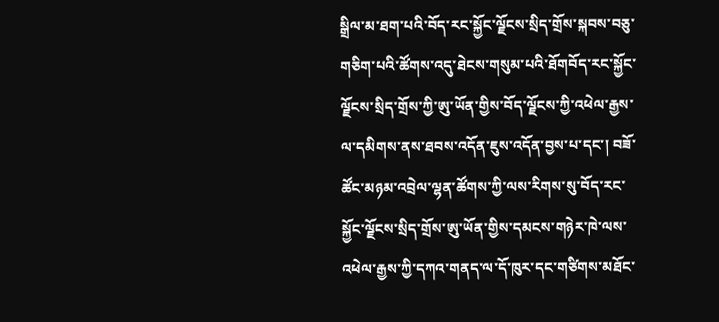སྒྲིལ་མ་ཐག་པའི་བོད་རང་སྐྱོང་ལྗོངས་སྲིད་གྲོས་སྐབས་བཅུ་གཅིག་པའི་ཚོགས་འདུ་ཐེངས་གསུམ་པའི་ཐོགབོད་རང་སྐྱོང་ལྗོངས་སྲིད་གྲོས་ཀྱི་ཨུ་ཡོན་གྱིས་བོད་ལྗོངས་ཀྱི་འཕེལ་རྒྱས་ལ་དམིགས་ནས་ཐབས་འདོན་ཇུས་འདོན་བྱས་པ་དང་། བཟོ་ཚོང་མཉམ་འབྲེལ་ལྷན་ཚོགས་ཀྱི་ལས་རིགས་སུ་བོད་རང་སྐྱོང་ལྗོངས་སྲིད་གྲོས་ཨུ་ཡོན་གྱིས་དམངས་གཉེར་ཁེ་ལས་འཕེལ་རྒྱས་ཀྱི་དཀའ་གནད་ལ་དོ་ཁུར་དང་གཙིགས་མཐོང་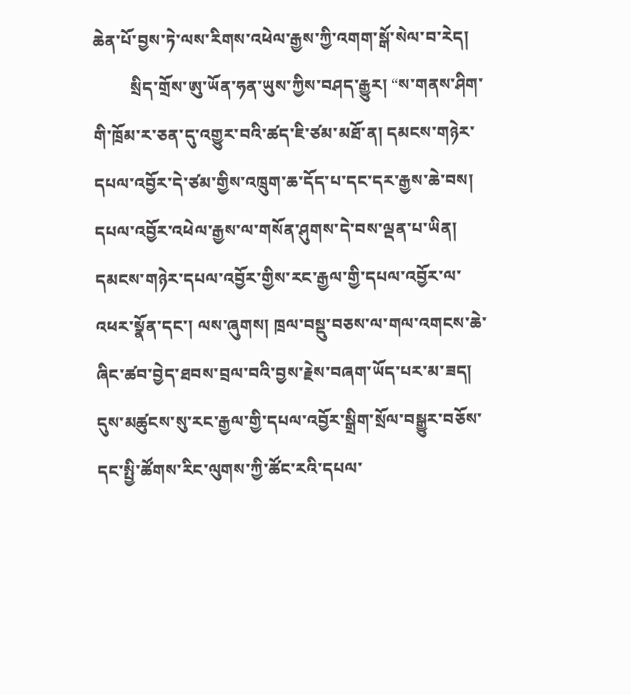ཆེན་པོ་བྱས་ཏེ་ལས་རིགས་འཕེལ་རྒྱས་ཀྱི་འགག་སྒོ་སེལ་བ་རེད།
         སྲིད་གྲོས་ཨུ་ཡོན་ཧན་ཡུས་ཀྱིས་བཤད་རྒྱུར། “ས་གནས་ཤིག་གི་ཁྲོམ་ར་ཅན་དུ་འགྱུར་བའི་ཚད་ཇི་ཙམ་མཐོ་ན། དམངས་གཉེར་དཔལ་འབྱོར་དེ་ཙམ་གྱིས་འཁྲུག་ཆ་དོད་པ་དང་དར་རྒྱས་ཆེ་བས། དཔལ་འབྱོར་འཕེལ་རྒྱས་ལ་གསོན་ཤུགས་དེ་བས་ལྡན་པ་ཡིན། དམངས་གཉེར་དཔལ་འབྱོར་གྱིས་རང་རྒྱལ་གྱི་དཔལ་འབྱོར་ལ་འཕར་སྣོན་དང་། ལས་ཞུགས། ཁྲལ་བསྡུ་བཅས་ལ་གལ་འགངས་ཆེ་ཞིང་ཚབ་བྱེད་ཐབས་བྲལ་བའི་བྱས་རྗེས་བཞག་ཡོད་པར་མ་ཟད། དུས་མཚུངས་སུ་རང་རྒྱལ་གྱི་དཔལ་འབྱོར་སྒྲིག་སྲོལ་བསྒྱུར་བཅོས་དང་སྤྱི་ཚོགས་རིང་ལུགས་ཀྱི་ཚོང་རའི་དཔལ་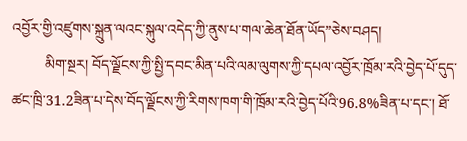འབྱོར་གྱི་འཛུགས་སྐྲུན་ལའང་སྐུལ་འདེད་ཀྱི་ནུས་པ་གལ་ཆེན་ཐོན་ཡོད”ཅེས་བཤད།
         མིག་སྔར། བོད་ལྗོངས་ཀྱི་སྤྱི་དབང་མིན་པའི་ལམ་ལུགས་ཀྱི་དཔལ་འབྱོར་ཁྲོམ་རའི་བྱེད་པོ་དུད་ཚང་ཁྲི་31.2ཟིན་པ་དེས་བོད་ལྗོངས་ཀྱི་རིགས་ཁག་གི་ཁྲོམ་རའི་བྱེད་པོའི་96.8%ཟིན་པ་དང་། ཐོ་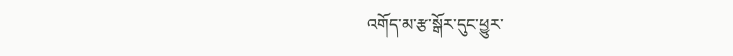འགོད་མ་རྩ་སྒོར་དུང་ཕྱུར་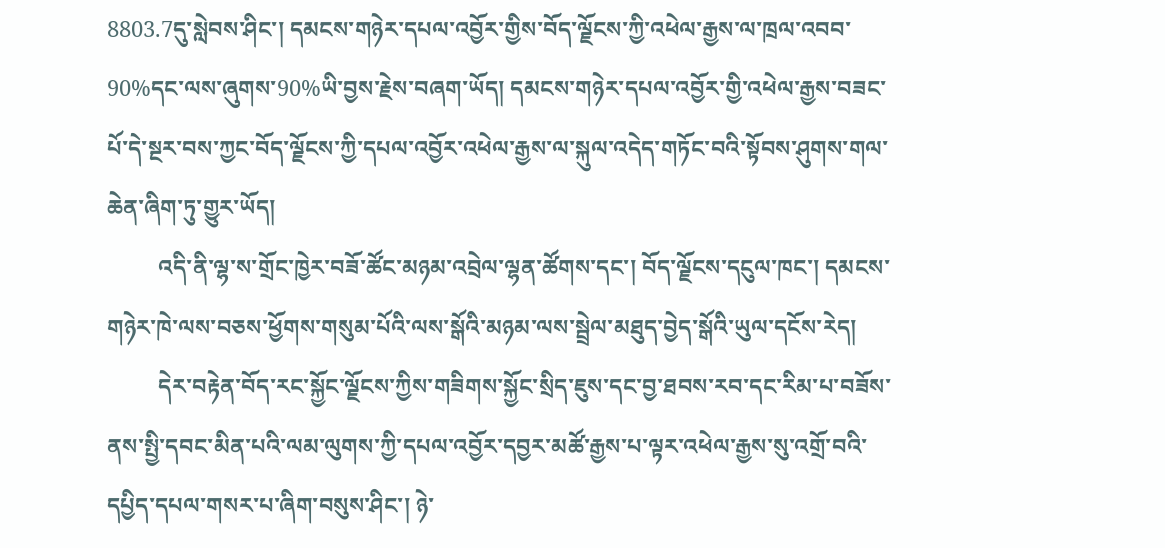8803.7དུ་སླེབས་ཤིང་། དམངས་གཉེར་དཔལ་འབྱོར་གྱིས་བོད་ལྗོངས་ཀྱི་འཕེལ་རྒྱས་ལ་ཁྲལ་འབབ་90%དང་ལས་ཞུགས་90%ཡི་བྱས་རྗེས་བཞག་ཡོད། དམངས་གཉེར་དཔལ་འབྱོར་གྱི་འཕེལ་རྒྱས་བཟང་པོ་དེ་སྔར་བས་ཀྱང་བོད་ལྗོངས་ཀྱི་དཔལ་འབྱོར་འཕེལ་རྒྱས་ལ་སྐུལ་འདེད་གཏོང་བའི་སྟོབས་ཤུགས་གལ་ཆེན་ཞིག་ཏུ་གྱུར་ཡོད།
         འདི་ནི་ལྷ་ས་གྲོང་ཁྱེར་བཟོ་ཚོང་མཉམ་འབྲེལ་ལྷན་ཚོགས་དང་། བོད་ལྗོངས་དངུལ་ཁང་། དམངས་གཉེར་ཁེ་ལས་བཅས་ཕྱོགས་གསུམ་པོའི་ལས་སྒོའི་མཉམ་ལས་སྦྲེལ་མཐུད་བྱེད་སྒོའི་ཡུལ་དངོས་རེད།
         དེར་བརྟེན་བོད་རང་སྐྱོང་ལྗོངས་ཀྱིས་གཟིགས་སྐྱོང་སྲིད་ཇུས་དང་བྱ་ཐབས་རབ་དང་རིམ་པ་བཟོས་ནས་སྤྱི་དབང་མིན་པའི་ལམ་ལུགས་ཀྱི་དཔལ་འབྱོར་དབྱར་མཚོ་རྒྱས་པ་ལྟར་འཕེལ་རྒྱས་སུ་འགྲོ་བའི་དཔྱིད་དཔལ་གསར་པ་ཞིག་བསུས་ཤིང་། ཉེ་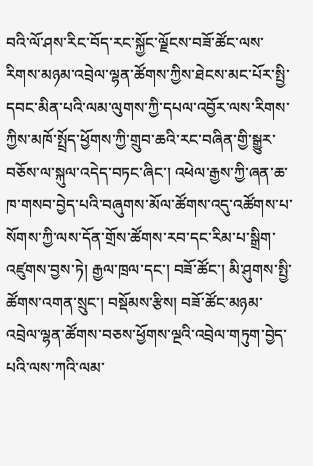བའི་ལོ་ཤས་རིང་བོད་རང་སྐྱོང་ལྗོངས་བཟོ་ཚོང་ལས་རིགས་མཉམ་འབྲེལ་ལྷན་ཚོགས་ཀྱིས་ཐེངས་མང་པོར་སྤྱི་དབང་མིན་པའི་ལམ་ལུགས་ཀྱི་དཔལ་འབྱོར་ལས་རིགས་ཀྱིས་མཁོ་སྤྲོད་ཕྱོགས་ཀྱི་གྲུབ་ཆའི་རང་བཞིན་གྱི་སྒྱུར་བཅོས་ལ་སྐུལ་འདེད་བཏང་ཞིང་། འཕེལ་རྒྱས་ཀྱི་ཞན་ཆ་ཁ་གསབ་བྱེད་པའི་བཞུགས་མོལ་ཚོགས་འདུ་འཚོགས་པ་སོགས་ཀྱི་ལས་དོན་གྲོས་ཚོགས་རབ་དང་རིམ་པ་སྒྲིག་འཛུགས་བྱས་ཏེ། རྒྱལ་ཁྲལ་དང་། བཟོ་ཚོང་། མི་ཤུགས་སྤྱི་ཚོགས་འགན་སྲུང་། བསྡོམས་རྩིས། བཟོ་ཚོང་མཉམ་འབྲེལ་ལྷན་ཚོགས་བཅས་ཕྱོགས་ལྔའི་འབྲེལ་གཏུག་བྱེད་པའི་ལས་ཀའི་ལམ་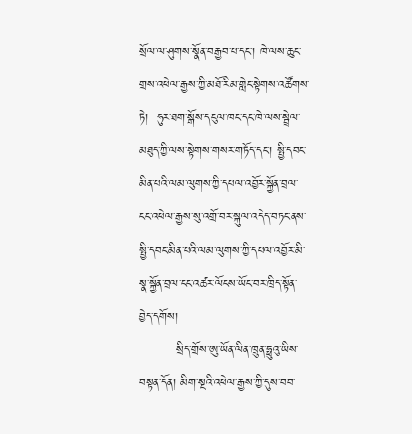སྲོལ་ལ་ཤུགས་སྣོན་བརྒྱབ་པ་དང་། ཁེ་ལས་ཆུང་གྲས་འཕེལ་རྒྱས་ཀྱི་མཐོ་རིམ་གླེང་སྟེགས་འཚོགས་ཏེ།  ཧུར་ཐག་སྒོས་དངུལ་ཁང་དང་ཁེ་ལས་སྦྲེལ་མཐུད་ཀྱི་ལས་སྟེགས་གསར་གཏོད་དང་། སྤྱི་དབང་མིན་པའི་ལམ་ལུགས་ཀྱི་དཔལ་འབྱོར་སྐྱོན་བྲལ་ངང་འཕེལ་རྒྱས་སུ་འགྲོ་བར་སྐུལ་འདེད་བཏང་ནས་སྤྱི་དབང་མིན་པའི་ལམ་ལུགས་ཀྱི་དཔལ་འབྱོར་མི་སྣ་སྐྱོན་བྲལ་ངང་འཚར་ལོངས་ཡོང་བར་ཁྲིད་སྟོན་བྱེད་དགོས།
         སྲིད་གྲོས་ཨུ་ཡོན་ལིན་ཁྲུན་ཧྥུའུ་ཡིས་བསྟན་དོན། མིག་སྔའི་འཕེལ་རྒྱས་ཀྱི་དུས་བབ་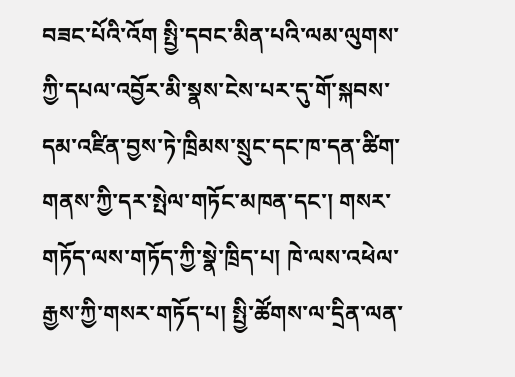བཟང་པོའི་འོག སྤྱི་དབང་མིན་པའི་ལམ་ལུགས་ཀྱི་དཔལ་འབྱོར་མི་སྣས་ངེས་པར་དུ་གོ་སྐབས་དམ་འཛིན་བྱས་ཏེ་ཁྲིམས་སྲུང་དང་ཁ་དན་ཚིག་གནས་ཀྱི་དར་སྤེལ་གཏོང་མཁན་དང་། གསར་གཏོད་ལས་གཏོད་ཀྱི་སྣེ་ཁྲིད་པ། ཁེ་ལས་འཕེལ་རྒྱས་ཀྱི་གསར་གཏོད་པ། སྤྱི་ཚོགས་ལ་དྲིན་ལན་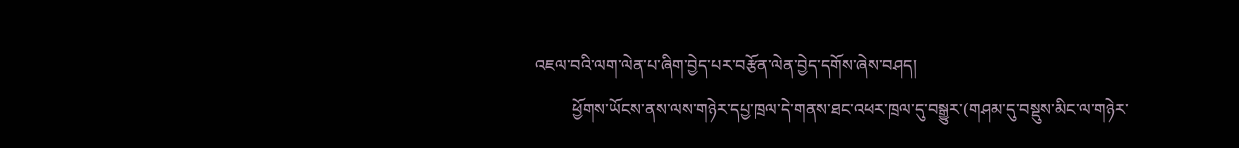འཇལ་བའི་ལག་ལེན་པ་ཞིག་བྱེད་པར་བརྩོན་ལེན་བྱེད་དགོས་ཞེས་བཤད།
         ཕྱོགས་ཡོངས་ནས་ལས་གཉེར་དཔྱ་ཁྲལ་དེ་གནས་ཐང་འཕར་ཁྲལ་དུ་བསྒྱུར་(གཤམ་དུ་བསྡུས་མིང་ལ་གཉེར་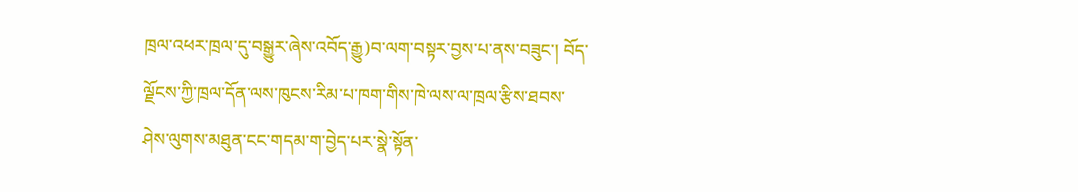ཁྲལ་འཕར་ཁྲལ་དུ་བསྒྱུར་ཞེས་འབོད་རྒྱུ)བ་ལག་བསྟར་བྱས་པ་ནས་བཟུང་། བོད་ལྗོངས་ཀྱི་ཁྲལ་དོན་ལས་ཁུངས་རིམ་པ་ཁག་གིས་ཁེ་ལས་ལ་ཁྲལ་རྩིས་ཐབས་ཤེས་ལུགས་མཐུན་ངང་གདམ་ག་བྱེད་པར་སྣེ་སྟོན་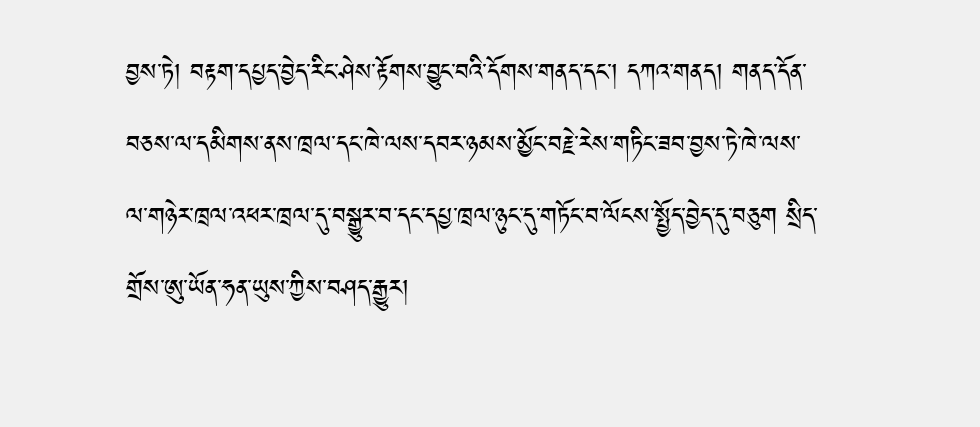བྱས་ཏེ། བརྟག་དཔྱད་བྱེད་རིང་ཤེས་རྟོགས་བྱུང་བའི་དོགས་གནད་དང་། དཀའ་གནད། གནད་དོན་བཅས་ལ་དམིགས་ནས་ཁྲལ་དང་ཁེ་ལས་དབར་ཉམས་མྱོང་བརྗེ་རེས་གཏིང་ཟབ་བྱས་ཏེ་ཁེ་ལས་ལ་གཉེར་ཁྲལ་འཕར་ཁྲལ་དུ་བསྒྱུར་བ་དང་དཔྱ་ཁྲལ་ཉུང་དུ་གཏོང་བ་ལོངས་སྤྱོད་བྱེད་དུ་བཅུག སྲིད་གྲོས་ཨུ་ཡོན་ཧན་ཡུས་ཀྱིས་བཤད་རྒྱུར།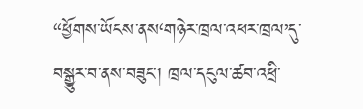“ཕྱོགས་ཡོངས་ནས‘གཉེར་ཁྲལ་འཕར་ཁྲལ’དུ་བསྒྱུར་བ་ནས་བཟུང་། ཁྲལ་དངུལ་ཚབ་འཕྲི་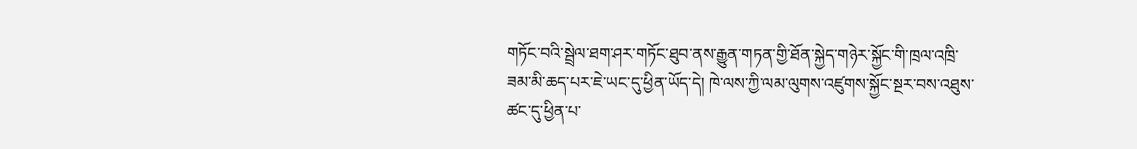གཏོང་བའི་སྦྲེལ་ཐག་ཤར་གཏོང་ཐུབ་ནས་རྒྱུན་གཏན་གྱི་ཐོན་སྐྱེད་གཉེར་སྐྱོང་གི་ཁྲལ་འཁྲི་ཟམ་མི་ཆད་པར་ཇེ་ཡང་དུ་ཕྱིན་ཡོད་དེ། ཁེ་ལས་ཀྱི་ལམ་ལུགས་འཛུགས་སྐྱོང་སྔར་བས་འཐུས་ཚང་དུ་ཕྱིན་པ་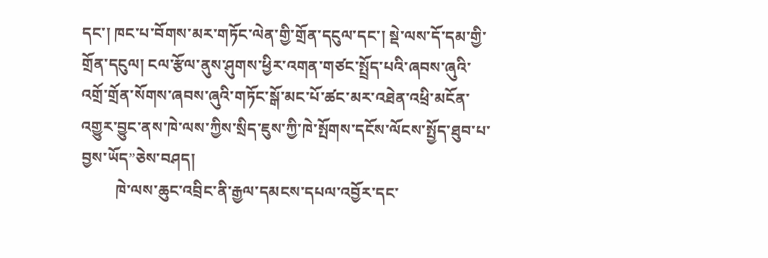དང་། ཁང་པ་བོགས་མར་གཏོང་ལེན་གྱི་གྲོན་དངུལ་དང་། སྡེ་ལས་དོ་དམ་གྱི་གྲོན་དངུལ། ངལ་རྩོལ་ནུས་ཤུགས་ཕྱིར་འགན་གཙང་སྤྲོད་པའི་ཞབས་ཞུའི་འགྲོ་གྲོན་སོགས་ཞབས་ཞུའི་གཏོང་སྒོ་མང་པོ་ཚང་མར་འཐེན་འཕྲི་མངོན་འགྱུར་བྱུང་ནས་ཁེ་ལས་ཀྱིས་སྲིད་ཇུས་ཀྱི་ཁེ་སྤོགས་དངོས་ལོངས་སྤྱོད་ཐུབ་པ་བྱས་ཡོད”ཅེས་བཤད།
         ཁེ་ལས་ཆུང་འབྲིང་ནི་རྒྱལ་དམངས་དཔལ་འབྱོར་དང་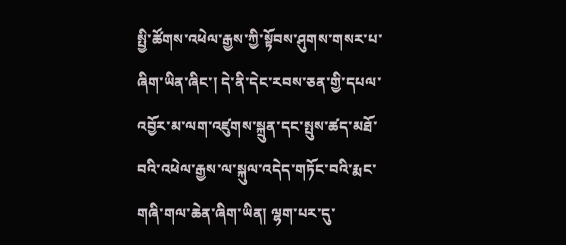སྤྱི་ཚོགས་འཕེལ་རྒྱས་ཀྱི་སྟོབས་ཤུགས་གསར་པ་ཞིག་ཡིན་ཞིང་། དེ་ནི་དེང་རབས་ཅན་གྱི་དཔལ་འབྱོར་མ་ལག་འཛུགས་སྐྲུན་དང་སྤུས་ཚད་མཐོ་བའི་འཕེལ་རྒྱས་ལ་སྐུལ་འདེད་གཏོང་བའི་རྨང་གཞི་གལ་ཆེན་ཞིག་ཡིན། ལྷག་པར་དུ་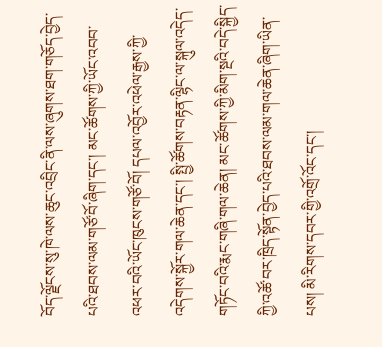བོད་ལྗོངས་སུ་ཁེ་ལས་ཆུང་འབྲིང་ནི་ལས་ཞུགས་ཐག་གཅོད་བྱེད་པའི་ཐབས་ལམ་གཙོ་བོ་ཞིག་དང་། མང་ཚོགས་ཀྱི་ཡོང་འབབ་འཕར་བའི་ཡོང་ཁུངས་གཙོ་བོ། དཔལ་འབྱོར་འཕེལ་རྒྱས་ཀྱི་འདེགས་སྐྱོར་གལ་ཆེན་དང་། སྤྱི་ཚོགས་བརྟན་ལྷིང་ལ་སྐུལ་འདེད་གཏོང་བའི་རྨང་གཞི་གལ་ཆེན། མང་ཚོགས་ཀྱི་མིག་སྔའི་བདེ་སྐྱིད་ཀྱི་འཚོ་བར་ཁྲིད་སྟོན་བྱེད་པའི་ཐབས་ལམ་གལ་ཆེན་ཞིག་ཡིན་པས། མི་རིགས་དབར་གྱི་འགྲོ་འོང་དང་།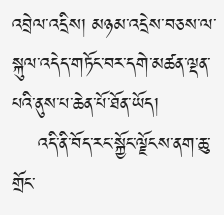འབྲེལ་འདྲིས། མཉམ་འདྲེས་བཅས་ལ་སྐུལ་འདེད་གཏོང་བར་དགེ་མཚན་ལྡན་པའི་ནུས་པ་ཆེན་པོ་ཐོན་ཡོད།
    འདི་ནི་བོད་རང་སྐྱོང་ལྗོངས་ནག་ཆུ་གྲོང་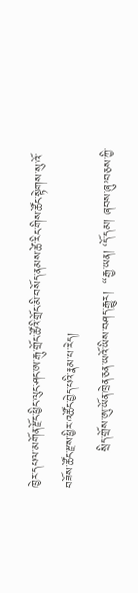ཁྱེར་དཔལ་མགོན་རྫོང་ཕྱིང་ལུང་ཤང་ཨ་རྒུ་གྲོང་ཚོའི་གྲོང་མི་བསོད་ནམས་ཚེ་རིང་གིས་ཚོང་སྟེགས་སུ་འོ་བཟོས་ཚོང་རྫས་ཕྱིར་འཚོང་བྱེད་པའི་རྣམ་པ་རེད།
         སྲིད་གྲོས་ཨུ་ཡོན་ཁྲེན་ཅན་ཡའོ་ཡིས་བཤད་རྒྱུར།  “རྒྱ་ཡན། ‘དོ་དམ། ཞབས་ཞུ’བཅས་ཀྱི་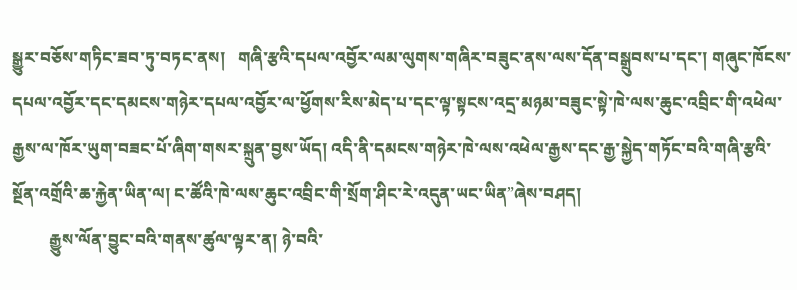སྒྱུར་བཅོས་གཏིང་ཟབ་ཏུ་བཏང་ནས།   གཞི་རྩའི་དཔལ་འབྱོར་ལམ་ལུགས་གཞིར་བཟུང་ནས་ལས་དོན་བསྒྲུབས་པ་དང་། གཞུང་ཁོངས་དཔལ་འབྱོར་དང་དམངས་གཉེར་དཔལ་འབྱོར་ལ་ཕྱོགས་རིས་མེད་པ་དང་ལྟ་སྟངས་འདྲ་མཉམ་བཟུང་སྟེ་ཁེ་ལས་ཆུང་འབྲིང་གི་འཕེལ་རྒྱས་ལ་ཁོར་ཡུག་བཟང་པོ་ཞིག་གསར་སྐྲུན་བྱས་ཡོད། འདི་ནི་དམངས་གཉེར་ཁེ་ལས་འཕེལ་རྒྱས་དང་རྒྱ་སྐྱེད་གཏོང་བའི་གཞི་རྩའི་སྔོན་འགྲོའི་ཆ་རྐྱེན་ཡིན་ལ། ང་ཚོའི་ཁེ་ལས་ཆུང་འབྲིང་གི་སྲོག་ཤིང་རེ་འདུན་ཡང་ཡིན”ཞེས་བཤད།
         རྒྱུས་ལོན་བྱུང་བའི་གནས་ཚུལ་ལྟར་ན། ཉེ་བའི་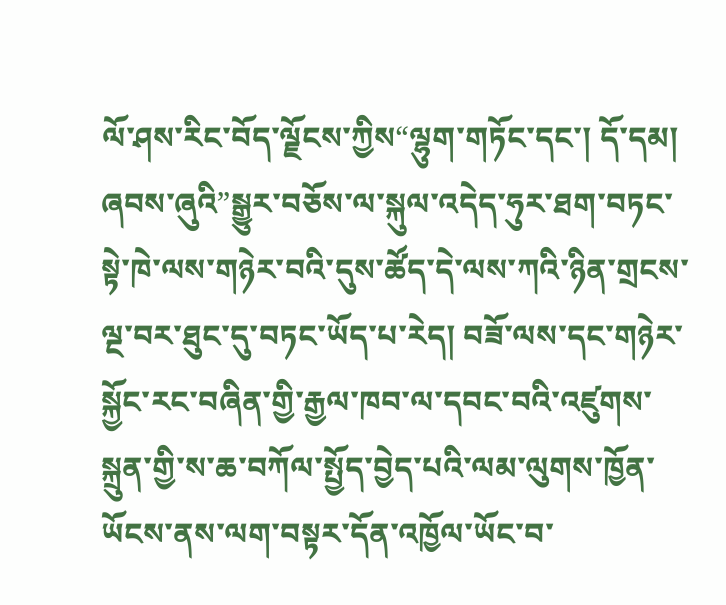ལོ་ཤས་རིང་བོད་ལྗོངས་ཀྱིས“ལྷུག་གཏོང་དང་། དོ་དམ། ཞབས་ཞུའི”སྒྱུར་བཅོས་ལ་སྐུལ་འདེད་ཧུར་ཐག་བཏང་སྟེ་ཁེ་ལས་གཉེར་བའི་དུས་ཚོད་དེ་ལས་ཀའི་ཉིན་གྲངས་ལྔ་བར་ཐུང་དུ་བཏང་ཡོད་པ་རེད། བཟོ་ལས་དང་གཉེར་སྐྱོང་རང་བཞིན་གྱི་རྒྱལ་ཁབ་ལ་དབང་བའི་འཛུགས་སྐྲུན་གྱི་ས་ཆ་བཀོལ་སྤྱོད་བྱེད་པའི་ལམ་ལུགས་ཁྱོན་ཡོངས་ནས་ལག་བསྟར་དོན་འཁྱོལ་ཡོང་བ་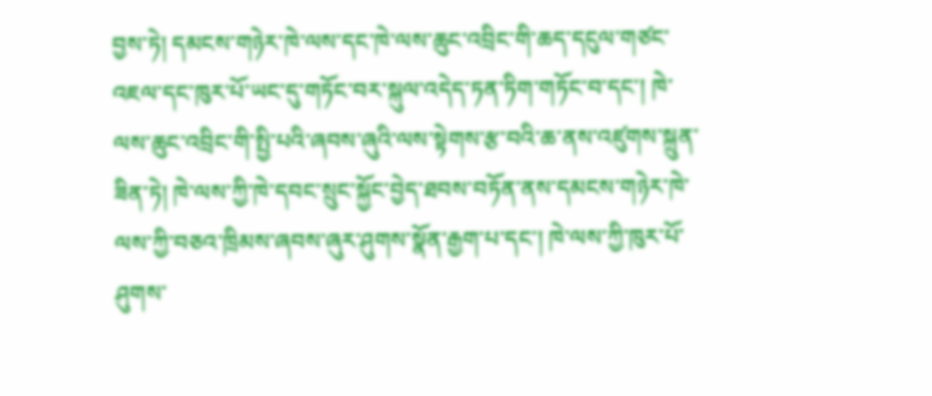བྱས་ཏེ། དམངས་གཉེར་ཁེ་ལས་དང་ཁེ་ལས་ཆུང་འབྲིང་གི་ཆད་དངུལ་གཙང་འཇལ་དང་ཁུར་པོ་ཡང་དུ་གཏོང་བར་སྐུལ་འདེད་ཏན་ཏིག་གཏོང་བ་དང་། ཁེ་ལས་ཆུང་འབྲིང་གི་སྤྱི་པའི་ཞབས་ཞུའི་ལས་སྟེགས་རྩ་བའི་ཆ་ནས་འཛུགས་སྐྲུན་ཟིན་ཏེ། ཁེ་ལས་ཀྱི་ཁེ་དབང་སྲུང་སྐྱོང་བྱེད་ཐབས་བཏོན་ནས་དམངས་གཉེར་ཁེ་ལས་ཀྱི་བཅའ་ཁྲིམས་ཞབས་ཞུར་ཤུགས་སྣོན་རྒྱག་པ་དང་། ཁེ་ལས་ཀྱི་ཁུར་པོ་ཤུགས་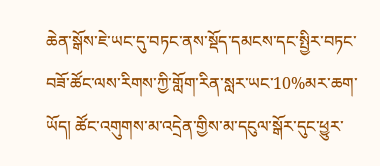ཆེན་སྒོས་ཇེ་ཡང་དུ་བཏང་ནས་སྡོད་དམངས་དང་སྤྱིར་བཏང་བཟོ་ཚོང་ལས་རིགས་ཀྱི་གློག་རིན་སླར་ཡང་10%མར་ཆག་ཡོད། ཚོང་འགུགས་མ་འདྲེན་གྱིས་མ་དངུལ་སྒོར་དུང་ཕྱུར་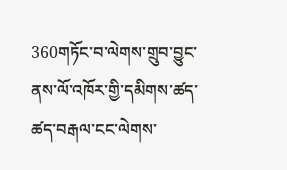360གཏོང་བ་ལེགས་གྲུབ་བྱུང་ནས་ལོ་འཁོར་གྱི་དམིགས་ཚད་ཚད་བརྒལ་ངང་ལེགས་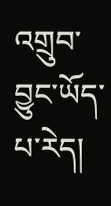འགྲུབ་བྱུང་ཡོད་པ་རེད།